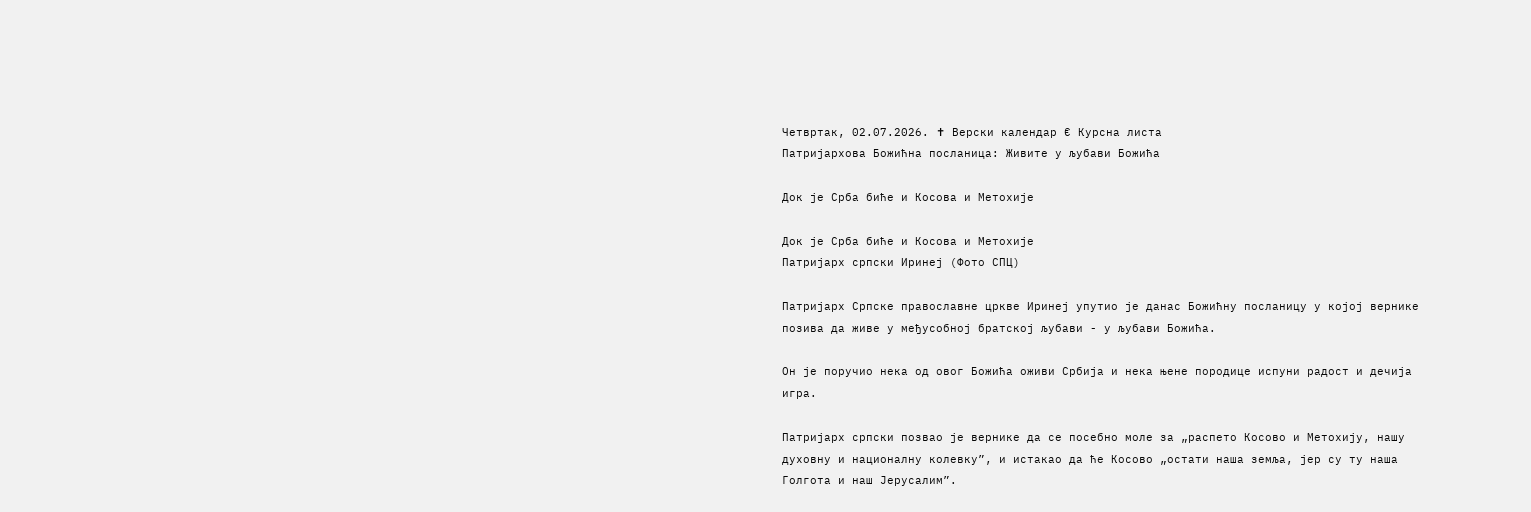Четвртак, 02.07.2026. ✝ Верски календар € Курсна листа
Патријархова Божићна посланица: Живите у љубави Божића

Док је Срба биће и Косова и Метохије

Док је Срба биће и Косова и Метохије
Патријарх српски Иринеј (Фото СПЦ)

Патријарх Српске православне цркве Иринеј упутио је данас Божићну посланицу у којој вернике позива да живе у међусобној братској љубави - у љубави Божића.

Он је поручио нека од овог Божића оживи Србија и нека њене породице испуни радост и дечија игра.

Патријарх српски позвао је вернике да се посебно моле за „распето Косово и Метохију, нашу духовну и националну колевку”, и истакао да ће Косово „остати наша земља, јер су ту наша Голгота и наш Јерусалим”.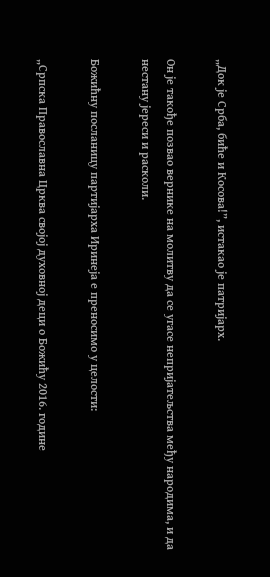„Док је Срба, биће и Косова!”, истакао је патријарх.

Он је такође позвао вернике на молитву да се угасе непријатељства међу народима, и да нестану јереси и расколи.

Божићну посланицу партијарха Иринеја е преносимо у целости:

„Српска Православна Црква својој духовној деци о Божићу 2016. године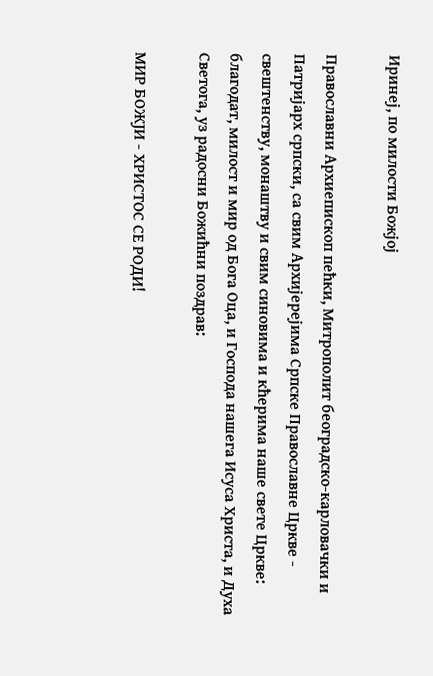Иринеј, по милости Божјој

Православни Архиепископ пећки, Митрополит београдско-карловачки и Патријарх српски, са свим Архијерејима Српске Православне Цркве - свештенству, монаштву и свим синовима и кћерима наше свете Цркве: благодат, милост и мир од Бога Оца, и Господа нашега Исуса Христа, и Духа Светога, уз радосни Божићни поздрав:

МИР БОЖЈИ - ХРИСТОС СЕ РОДИ!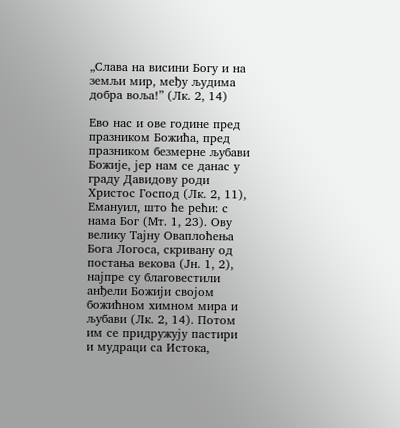„Слава на висини Богу и на земљи мир, међу људима добра воља!” (Лк. 2, 14)

Ево нас и ове године пред празником Божића, пред празником безмерне љубави Божије, јер нам се данас у граду Давидову роди Христос Господ (Лк. 2, 11), Емануил, што ће рећи: с нама Бог (Мт. 1, 23). Ову велику Тајну Оваплоћења Бога Логоса, скривану од постања векова (Јн. 1, 2), најпре су благовестили анђели Божији својом божићном химном мира и љубави (Лк. 2, 14). Потом им се придружују пастири и мудраци са Истока,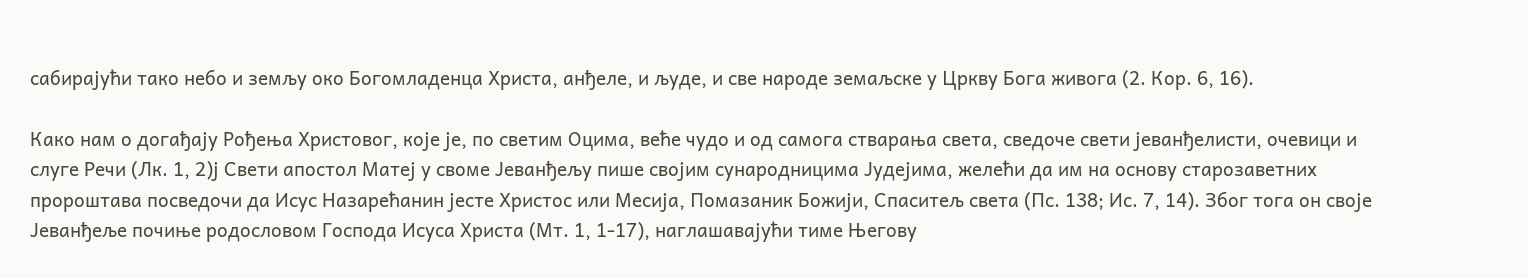сабирајући тако небо и земљу око Богомладенца Христа, анђеле, и људе, и све народе земаљске у Цркву Бога живога (2. Кор. 6, 16).

Како нам о догађају Рођења Христовог, које је, по светим Оцима, веће чудо и од самога стварања света, сведоче свети јеванђелисти, очевици и слуге Речи (Лк. 1, 2)ј Свети апостол Матеј у своме Јеванђељу пише својим сународницима Јудејима, желећи да им на основу старозаветних пророштава посведочи да Исус Назарећанин јесте Христос или Месија, Помазаник Божији, Спаситељ света (Пс. 138; Ис. 7, 14). Због тога он своје Јеванђеље почиње родословом Господа Исуса Христа (Мт. 1, 1-17), наглашавајући тиме Његову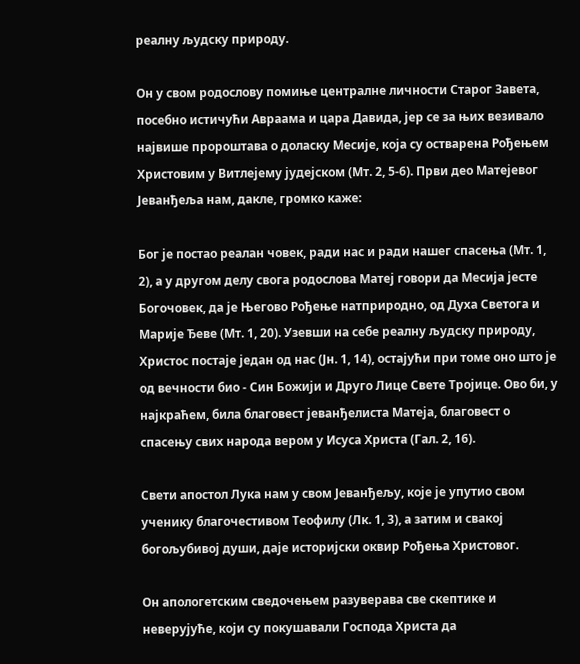реалну људску природу.

Он у свом родослову помиње централне личности Старог Завета, посебно истичући Авраама и цара Давида, јер се за њих везивало највише пророштава о доласку Месије, која су остварена Рођењем Христовим у Витлејему јудејском (Мт. 2, 5-6). Први део Матејевог Јеванђеља нам, дакле, громко каже:

Бог је постао реалан човек, ради нас и ради нашег спасења (Мт. 1, 2), а у другом делу свога родослова Матеј говори да Месија јесте Богочовек, да је Његово Рођење натприродно, од Духа Светога и Марије Ђеве (Мт. 1, 20). Узевши на себе реалну људску природу, Христос постаје један од нас (Јн. 1, 14), остајући при томе оно што је од вечности био - Син Божији и Друго Лице Свете Тројице. Ово би, у најкраћем, била благовест јеванђелиста Матеја, благовест о спасењу свих народа вером у Исуса Христа (Гал. 2, 16).

Свети апостол Лука нам у свом Јеванђељу, које је упутио свом ученику благочестивом Теофилу (Лк. 1, 3), а затим и свакој богољубивој души, даје историјски оквир Рођења Христовог.

Он апологетским сведочењем разуверава све скептике и неверујуће, који су покушавали Господа Христа да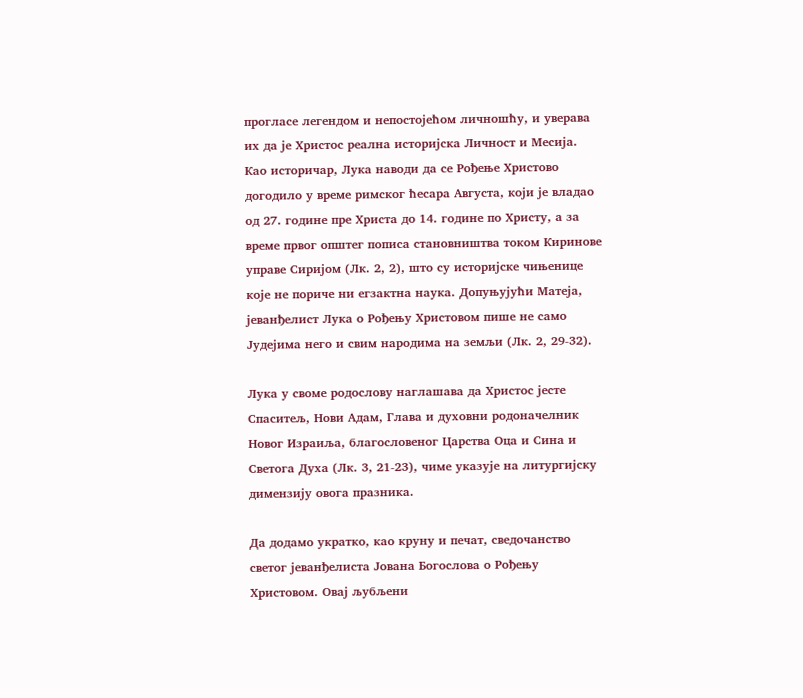прогласе легендом и непостојећом личношћу, и уверава их да је Христос реална историјска Личност и Месија. Као историчар, Лука наводи да се Рођење Христово догодило у време римског ћесара Августа, који је владао од 27. године пре Христа до 14. године по Христу, а за време првог општег пописа становништва током Киринове управе Сиријом (Лк. 2, 2), што су историјске чињенице које не пориче ни егзактна наука. Допуњујући Матеја, јеванђелист Лука о Рођењу Христовом пише не само Јудејима него и свим народима на земљи (Лк. 2, 29-32).

Лука у своме родослову наглашава да Христос јесте Спаситељ, Нови Адам, Глава и духовни родоначелник Новог Израиља, благословеног Царства Оца и Сина и Светога Духа (Лк. 3, 21-23), чиме указује на литургијску димензију овога празника.

Да додамо укратко, као круну и печат, сведочанство светог јеванђелиста Јована Богослова о Рођењу Христовом. Овај љубљени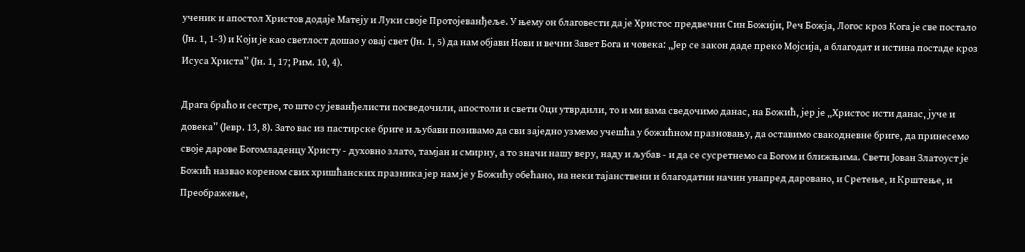ученик и апостол Христов додаје Матеју и Луки своје Протојеванђеље. У њему он благовести да је Христос предвечни Син Божији, Реч Божја, Логос кроз Кога је све постало (Јн. 1, 1-3) и Који је као светлост дошао у овај свет (Јн. 1, 5) да нам објави Нови и вечни Завет Бога и човека: „Јер се закон даде преко Мојсија, а благодат и истина постаде кроз Исуса Христа” (Јн. 1, 17; Рим. 10, 4).

Драга браћо и сестре, то што су јеванђелисти посведочили, апостоли и свети Оци утврдили, то и ми вама сведочимо данас, на Божић, јер је „Христос исти данас, јуче и довека” (Јевр. 13, 8). Зато вас из пастирске бриге и љубави позивамо да сви заједно узмемо учешћа у божићном празновању, да оставимо свакодневне бриге, да принесемо своје дарове Богомладенцу Христу - духовно злато, тамјан и смирну, а то значи нашу веру, наду и љубав - и да се сусретнемо са Богом и ближњима. Свети Јован Златоуст је Божић назвао кореном свих хришћанских празника јер нам је у Божићу обећано, на неки тајанствени и благодатни начин унапред даровано, и Сретење, и Крштење, и Преображење,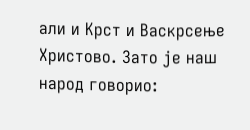али и Крст и Васкрсење Христово. Зато је наш народ говорио: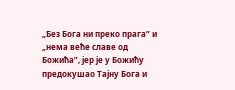„Без Бога ни преко прага” и „нема веће славе од Божића”, јер је у Божићу предокушао Тајну Бога и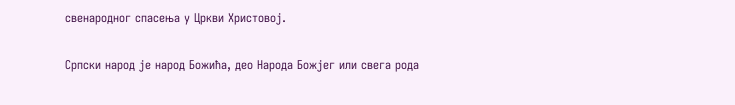свенародног спасења у Цркви Христовој.

Српски народ је народ Божића, део Народа Божјег или свега рода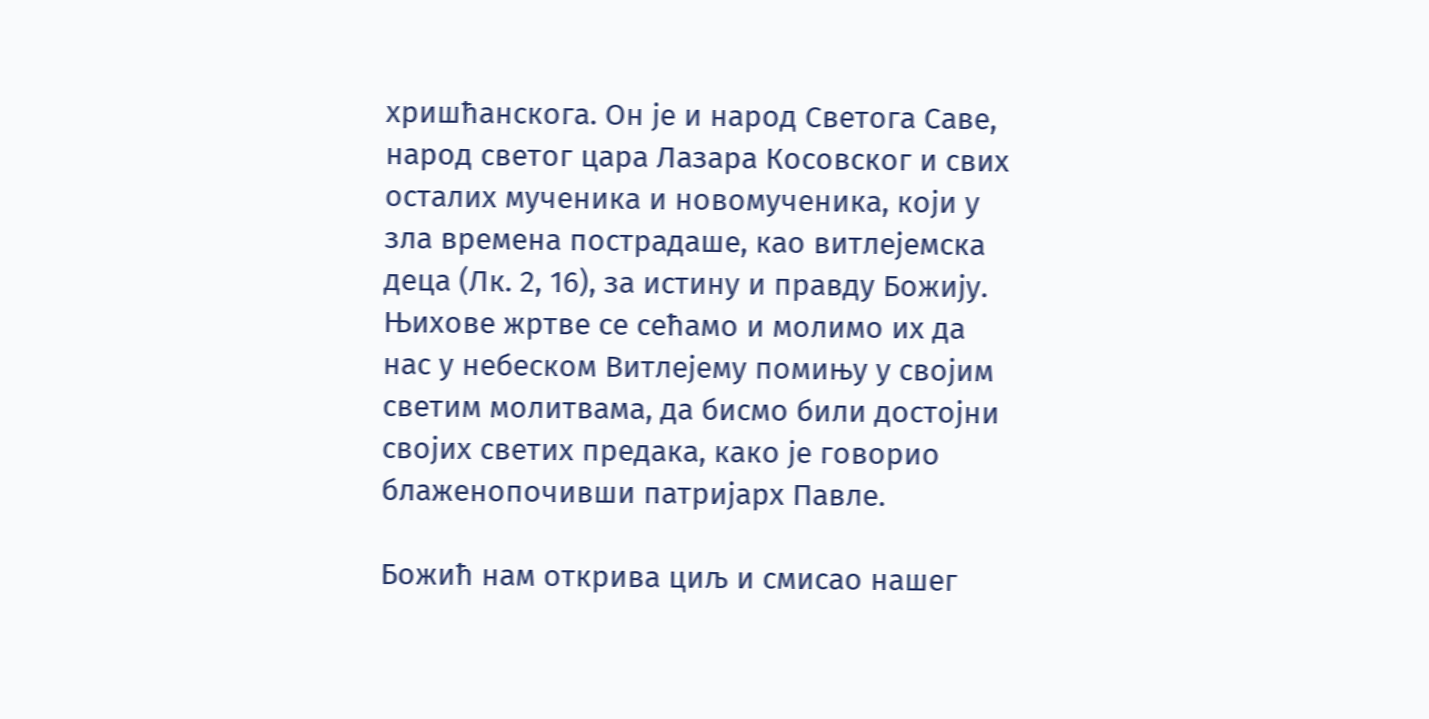хришћанскога. Он је и народ Светога Саве, народ светог цара Лазара Косовског и свих осталих мученика и новомученика, који у зла времена пострадаше, као витлејемска деца (Лк. 2, 16), за истину и правду Божију. Њихове жртве се сећамо и молимо их да нас у небеском Витлејему помињу у својим светим молитвама, да бисмо били достојни својих светих предака, како је говорио блаженопочивши патријарх Павле.

Божић нам открива циљ и смисао нашег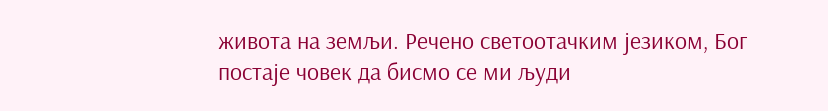живота на земљи. Речено светоотачким језиком, Бог постаје човек да бисмо се ми људи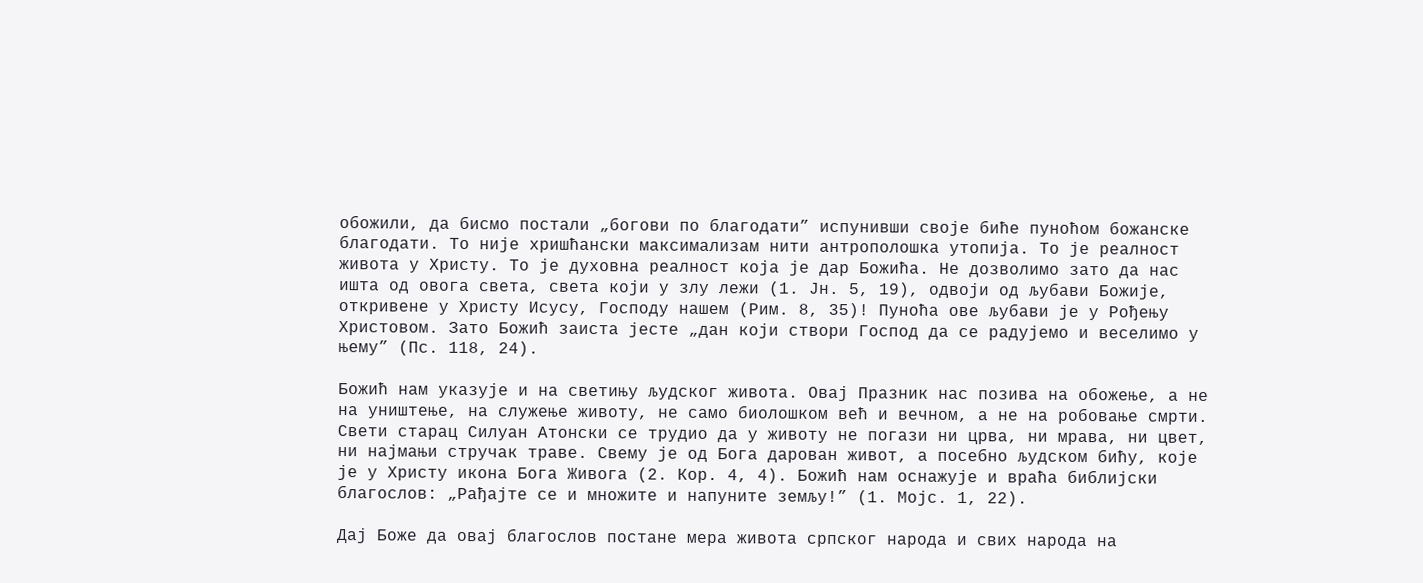обожили, да бисмо постали „богови по благодати” испунивши своје биће пуноћом божанске благодати. То није хришћански максимализам нити антрополошка утопија. То је реалност живота у Христу. То је духовна реалност која је дар Божића. Не дозволимо зато да нас ишта од овога света, света који у злу лежи (1. Јн. 5, 19), одвоји од љубави Божије, откривене у Христу Исусу, Господу нашем (Рим. 8, 35)! Пуноћа ове љубави је у Рођењу Христовом. Зато Божић заиста јесте „дан који створи Господ да се радујемо и веселимо у њему” (Пс. 118, 24).

Божић нам указује и на светињу људског живота. Овај Празник нас позива на обожење, а не на уништење, на служење животу, не само биолошком већ и вечном, а не на робовање смрти. Свети старац Силуан Атонски се трудио да у животу не погази ни црва, ни мрава, ни цвет, ни најмањи стручак траве. Свему је од Бога дарован живот, а посебно људском бићу, које је у Христу икона Бога Живога (2. Кор. 4, 4). Божић нам оснажује и враћа библијски благослов: „Рађајте се и множите и напуните земљу!” (1. Мојс. 1, 22).

Дај Боже да овај благослов постане мера живота српског народа и свих народа на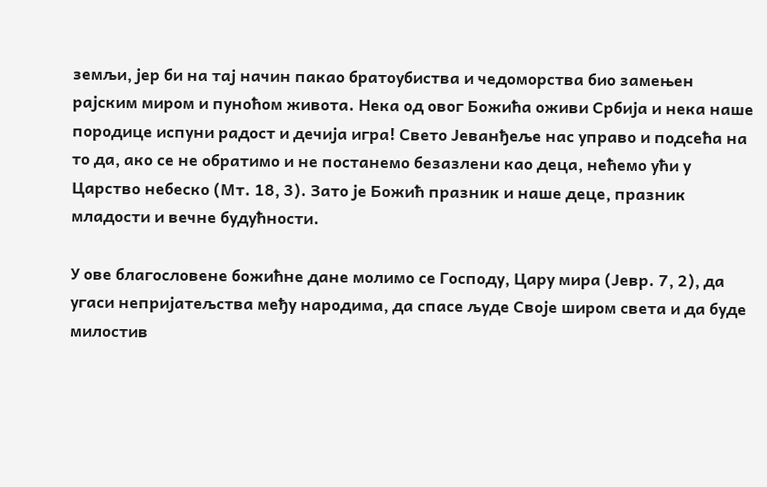земљи, јер би на тај начин пакао братоубиства и чедоморства био замењен рајским миром и пуноћом живота. Нека од овог Божића оживи Србија и нека наше породице испуни радост и дечија игра! Свето Јеванђеље нас управо и подсећа на то да, ако се не обратимо и не постанемо безазлени као деца, нећемо ући у Царство небеско (Мт. 18, 3). Зато је Божић празник и наше деце, празник младости и вечне будућности.

У ове благословене божићне дане молимо се Господу, Цару мира (Јевр. 7, 2), да угаси непријатељства међу народима, да спасе људе Своје широм света и да буде милостив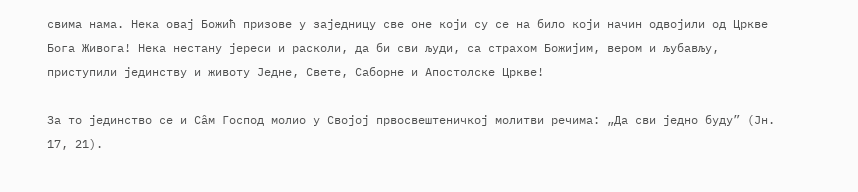свима нама. Нека овај Божић призове у заједницу све оне који су се на било који начин одвојили од Цркве Бога Живога! Нека нестану јереси и расколи, да би сви људи, са страхом Божијим, вером и љубављу, приступили јединству и животу Једне, Свете, Саборне и Апостолске Цркве!

За то јединство се и Сâм Господ молио у Својој првосвештеничкој молитви речима: „Да сви једно буду” (Јн. 17, 21).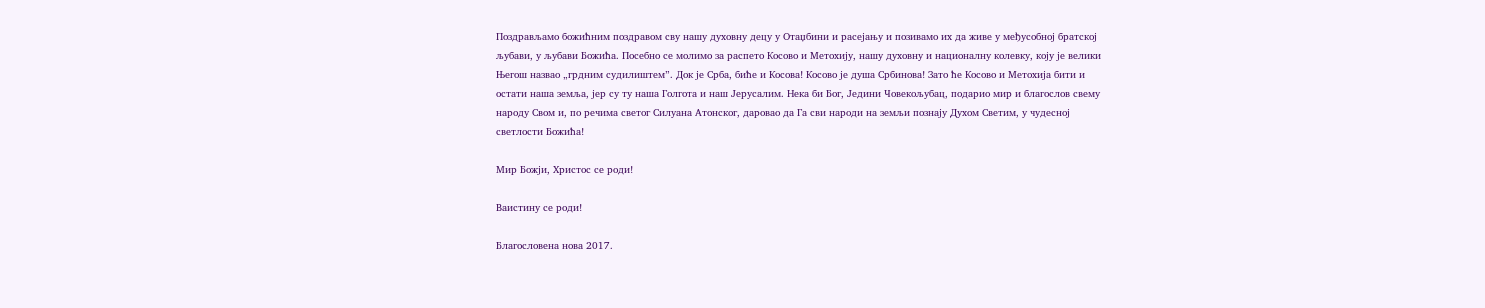Поздрављамо божићним поздравом сву нашу духовну децу у Отаџбини и расејању и позивамо их да живе у међусобној братској љубави, у љубави Божића. Посебно се молимо за распето Косово и Метохију, нашу духовну и националну колевку, коју је велики Његош назвао „грдним судилиштем”. Док је Срба, биће и Косова! Косово је душа Србинова! Зато ће Косово и Метохија бити и остати наша земља, јер су ту наша Голгота и наш Јерусалим. Нека би Бог, Једини Човекољубац, подарио мир и благослов свему народу Свом и, по речима светог Силуана Атонског, даровао да Га сви народи на земљи познају Духом Светим, у чудесној светлости Божића!

Мир Божји, Христос се роди!

Ваистину се роди!

Благословена нова 2017.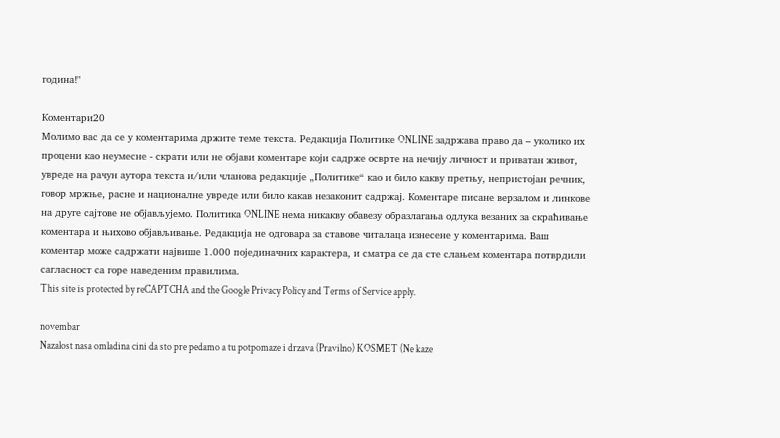година!"

Коментари20
Молимо вас да се у коментарима држите теме текста. Редакција Политике ONLINE задржава право да – уколико их процени као неумесне - скрати или не објави коментаре који садрже осврте на нечију личност и приватан живот, увреде на рачун аутора текста и/или чланова редакције „Политике“ као и било какву претњу, непристојан речник, говор мржње, расне и националне увреде или било какав незаконит садржај. Коментаре писане верзалом и линкове на друге сајтове не објављујемо. Политика ONLINE нема никакву обавезу образлагања одлука везаних за скраћивање коментара и њихово објављивање. Редакција не одговара за ставове читалаца изнесене у коментарима. Ваш коментар може садржати највише 1.000 појединачних карактера, и сматра се да сте слањем коментара потврдили сагласност са горе наведеним правилима.
This site is protected by reCAPTCHA and the Google Privacy Policy and Terms of Service apply.

novembar
Nazalost nasa omladina cini da sto pre pedamo a tu potpomaze i drzava (Pravilno) KOSMET (Ne kaze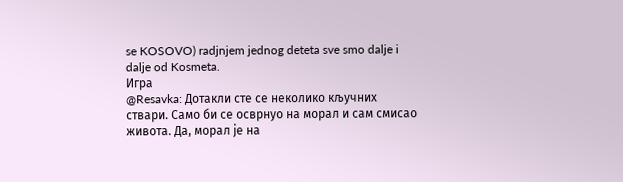se KOSOVO) radjnjem jednog deteta sve smo dalje i dalje od Kosmeta.
Игра
@Resavka: Дотакли сте се неколико кључних ствари. Само би се осврнуо на морал и сам смисао живота. Да, морал је на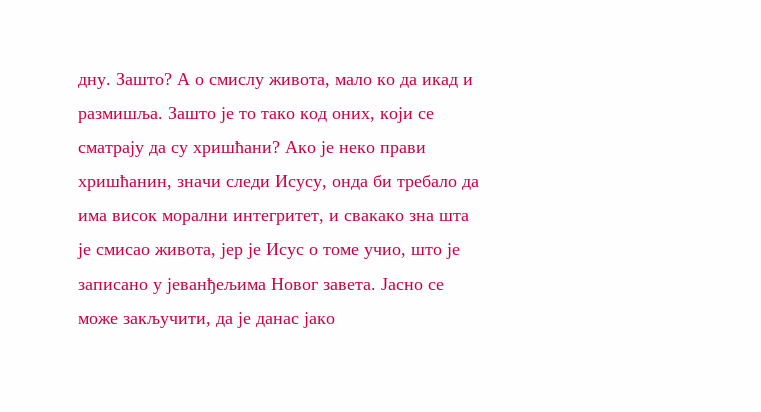дну. Зашто? А о смислу живота, мало ко да икад и размишља. Зашто је то тако код оних, који се сматрају да су хришћани? Ако је неко прави хришћанин, значи следи Исусу, онда би требало да има висок морални интегритет, и свакако зна шта је смисао живота, јер је Исус о томе учио, што је записано у јеванђељима Новог завета. Јасно се може закључити, да је данас јако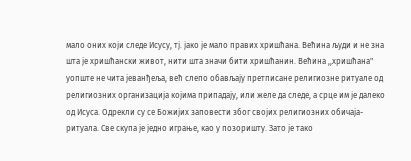мало оних који следе Исусу, тј. јако је мало правих хришћана. Већина људи и не зна шта је хришћански живот, нити шта значи бити хришћанин. Већина ,,хришћана" уопште не чита јеванђеља, већ слепо обављају претписане религиозне ритуале од религиозних организација којима припадају, или желе да следе, а срце им је далеко од Исуса. Одрекли су се Божијих заповести због својих религиозних обичаја-ритуала. Све скупа је једно играње, као у позоришту. Зато је тако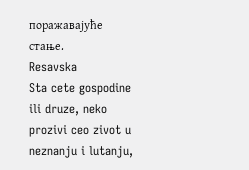поражавајуће стање.
Resavska
Sta cete gospodine ili druze, neko prozivi ceo zivot u neznanju i lutanju,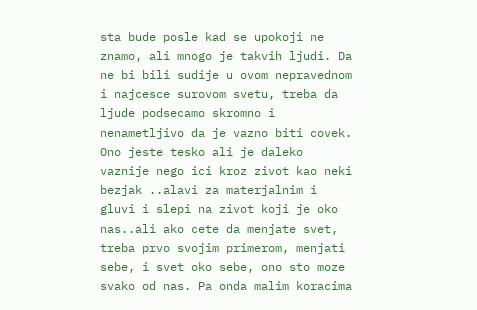sta bude posle kad se upokoji ne znamo, ali mnogo je takvih ljudi. Da ne bi bili sudije u ovom nepravednom i najcesce surovom svetu, treba da ljude podsecamo skromno i nenametljivo da je vazno biti covek. Ono jeste tesko ali je daleko vaznije nego ici kroz zivot kao neki bezjak ..alavi za materjalnim i gluvi i slepi na zivot koji je oko nas..ali ako cete da menjate svet, treba prvo svojim primerom, menjati sebe, i svet oko sebe, ono sto moze svako od nas. Pa onda malim koracima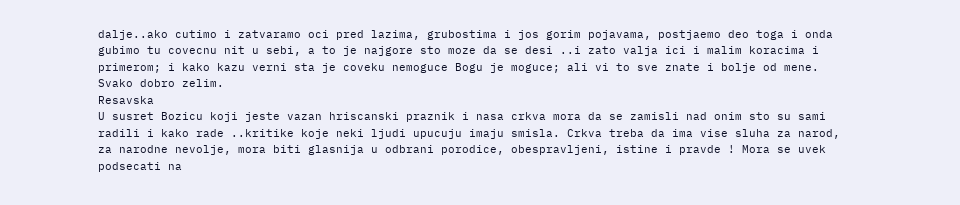dalje..ako cutimo i zatvaramo oci pred lazima, grubostima i jos gorim pojavama, postjaemo deo toga i onda gubimo tu covecnu nit u sebi, a to je najgore sto moze da se desi ..i zato valja ici i malim koracima i primerom; i kako kazu verni sta je coveku nemoguce Bogu je moguce; ali vi to sve znate i bolje od mene. Svako dobro zelim.
Resavska
U susret Bozicu koji jeste vazan hriscanski praznik i nasa crkva mora da se zamisli nad onim sto su sami radili i kako rade ..kritike koje neki ljudi upucuju imaju smisla. Crkva treba da ima vise sluha za narod, za narodne nevolje, mora biti glasnija u odbrani porodice, obespravljeni, istine i pravde ! Mora se uvek podsecati na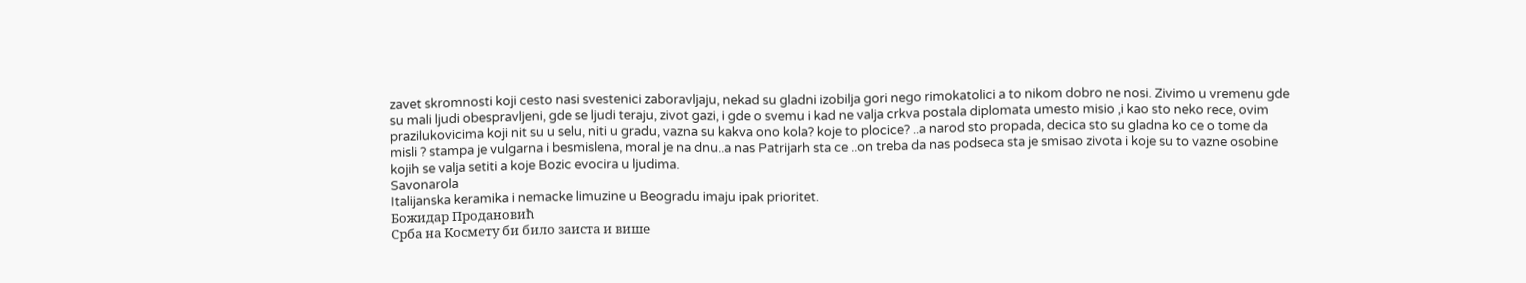zavet skromnosti koji cesto nasi svestenici zaboravljaju, nekad su gladni izobilja gori nego rimokatolici a to nikom dobro ne nosi. Zivimo u vremenu gde su mali ljudi obespravljeni, gde se ljudi teraju, zivot gazi, i gde o svemu i kad ne valja crkva postala diplomata umesto misio ,i kao sto neko rece, ovim prazilukovicima koji nit su u selu, niti u gradu, vazna su kakva ono kola? koje to plocice? ..a narod sto propada, decica sto su gladna ko ce o tome da misli ? stampa je vulgarna i besmislena, moral je na dnu..a nas Patrijarh sta ce ..on treba da nas podseca sta je smisao zivota i koje su to vazne osobine kojih se valja setiti a koje Bozic evocira u ljudima.
Savonarola
Italijanska keramika i nemacke limuzine u Beogradu imaju ipak prioritet.
Божидар Продановић
Срба на Космету би било заиста и више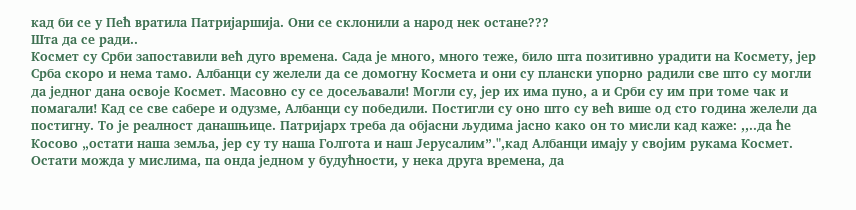кад би се у Пећ вратила Патријаршија. Они се склонили а народ нек остане???
Шта да се ради..
Космет су Срби запоставили већ дуго времена. Сада је много, много теже, било шта позитивно урадити на Космету, јер Срба скоро и нема тамо. Албанци су желели да се домогну Космета и они су плански упорно радили све што су могли да једног дана освоје Космет. Масовно су се досељавали! Могли су, јер их има пуно, а и Срби су им при томе чак и помагали! Кад се све сабере и одузме, Албанци су победили. Постигли су оно што су већ више од сто година желели да постигну. То је реалност данашњице. Патријарх треба да објасни људима јасно како он то мисли кад каже: ,,..да ће Косово „остати наша земља, јер су ту наша Голгота и наш Јерусалим”.",кад Албанци имају у својим рукама Космет. Остати можда у мислима, па онда једном у будућности, у нека друга времена, да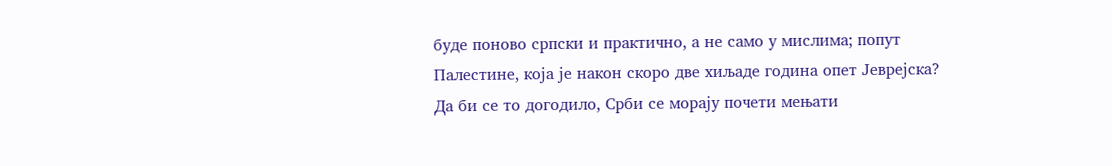буде поново српски и практично, а не само у мислима; попут Палестине, која је након скоро две хиљаде година опет Јеврејска? Да би се то догодило, Срби се морају почети мењати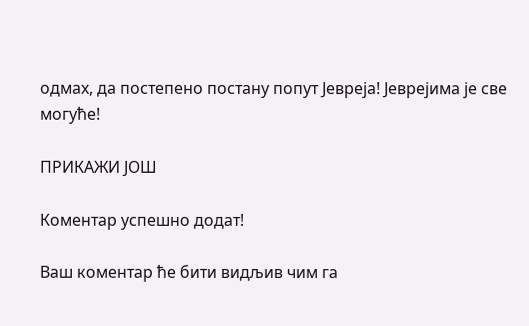одмах, да постепено постану попут Јевреја! Јеврејима је све могуће!

ПРИКАЖИ ЈОШ

Комeнтар успeшно додат!

Ваш комeнтар ћe бити видљив чим га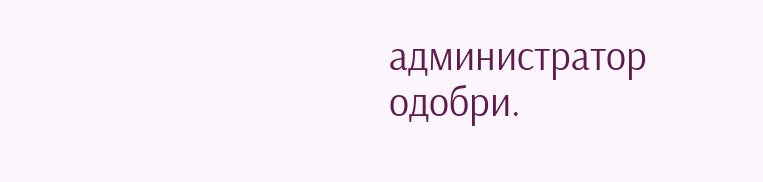администратор одобри.